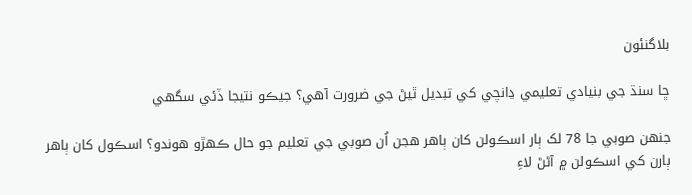بلاگنئون

ڇا سنڌ جي بنيادي تعليمي ڍانچي کي تبديل ٿيڻ جي ضرورت آهي؟ جيڪو نتيجا ڏئي سگهي

جنھن صوبي جا 78 لک ٻار اسڪولن کان ٻاھر ھجن اُن صوبي جي تعليم جو حال ڪھڙو ھوندو؟ اسڪول کان ٻاھر ٻارن کي اسڪولن ۾ آڻڻ لاءِ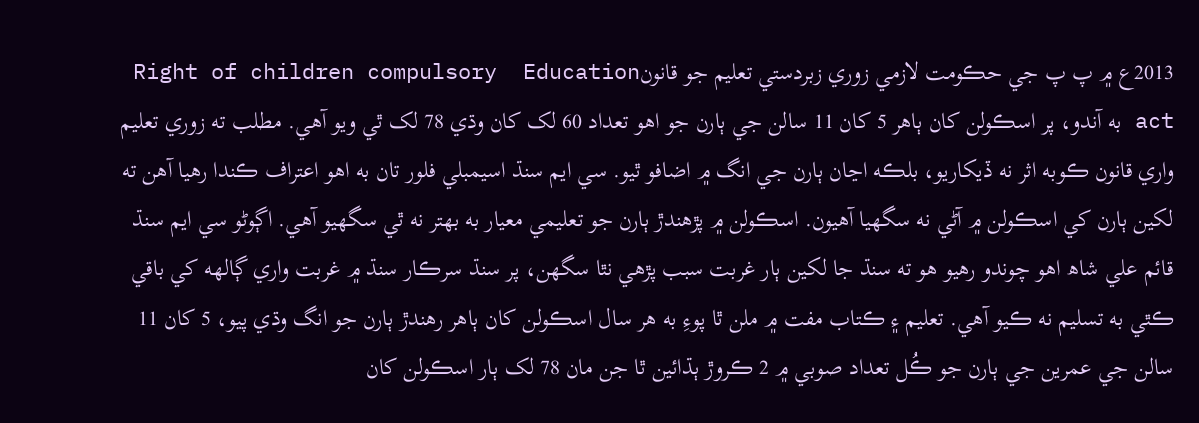2013ع ۾ پ پ جي حڪومت لازمي زوري زبردستي تعليم جو قانونRight of children compulsory  Education act به آندو، پر اسڪولن کان ٻاھر 5 کان 11 سالن جي ٻارن جو اھو تعداد 60 لک کان وڌي 78 لک ٿي ويو آھي. مطلب ته زوري تعليم واري قانون ڪوبه اثر نه ڏيکاريو، بلڪه اڃان ٻارن جي انگ ۾ اضافو ٿيو. سي ايم سنڌ اسيمبلي فلور تان به اھو اعتراف ڪندا رھيا آھن ته لکين ٻارن کي اسڪولن ۾ آڻي نه سگھيا آھيون. اسڪولن ۾ پڙھندڙ ٻارن جو تعليمي معيار به بھتر نه ٿي سگھيو آھي. اڳوڻو سي ايم سنڌ قائم علي شاھ اھو چوندو رھيو ھو ته سنڌ جا لکين ٻار غربت سبب پڙھي نٿا سگھن، پر سنڌ سرڪار سنڌ ۾ غربت واري ڳالھه کي باقي ڪٿي به تسليم نه ڪيو آھي. تعليم ۽ ڪتاب مفت ۾ ملن ٿا پوءِ به ھر سال اسڪولن کان ٻاھر رھندڙ ٻارن جو انگ وڌي پيو، 5 کان 11 سالن جي عمرين جي ٻارن جو ڪُل تعداد صوبي ۾ 2 ڪروڙ ٻڌائين ٿا جن مان 78 لک ٻار اسڪولن کان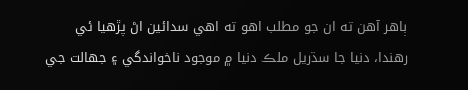ٻاھر آھن ته ان جو مطلب اھو ته اھي سدائين اڻ پڙھيا ئي رھندا، دنيا جا سڌريل ملڪ دنيا ۾ موجود ناخواندگي ۽ جھالت جي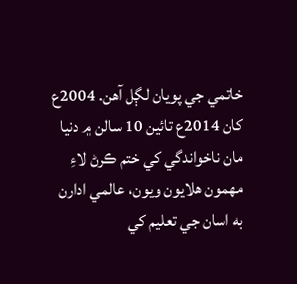خاتمي جي پويان لڳل آھن. 2004ع  کان 2014ع تائين 10 سالن ۾ دنيا مان ناخواندگي کي ختم ڪرڻ لاءِ مھمون ھلايون ويون، عالمي ادارن به اسان جي تعليم کي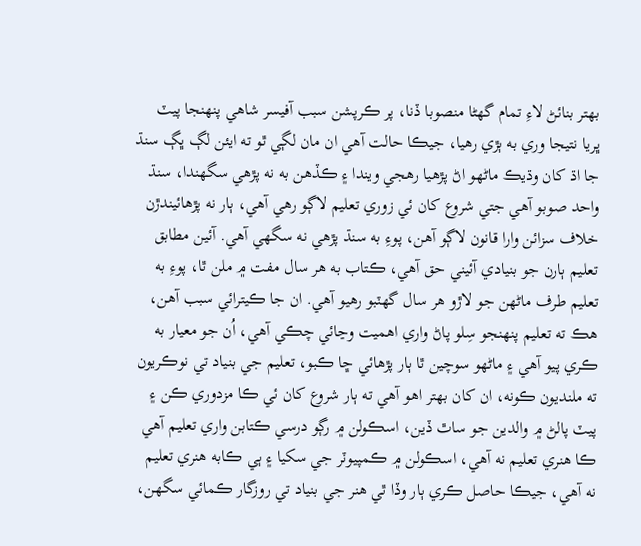بھتر بنائڻ لاءِ تمام گھڻا منصوبا ڏنا، پر ڪرپشن سبب آفيسر شاھي پنھنجا پيٽ ڀريا نتيجا وري به ٻڙي رھيا، جيڪا حالت آھي ان مان لڳي ٿو ته ايئن لڳ ڀڳ سنڌ جا اڌ کان وڌيڪ ماڻھو اڻ پڙھيا رھجي ويندا ۽ ڪڏھن به نه پڙھي سگھندا، سنڌ واحد صوبو آھي جتي شروع کان ئي زوري تعليم لاڳو رھي آھي، ٻار نه پڙھائيندڙن خلاف سزائن وارا قانون لاڳو آھن، پوءِ به سنڌ پڙھي نه سگھي آھي. آئين مطابق تعليم ٻارن جو بنيادي آئيني حق آھي، ڪتاب به ھر سال مفت ۾ ملن ٿا، پوءِ به تعليم طرف ماڻھن جو لاڙو هر سال گھٽبو رھيو آھي. ان جا ڪيترائي سبب آھن، ھڪ ته تعليم پنھنجو سِلو پاڻ واري اھميت وڃائي چڪي آھي، اُن جو معيار به ڪري پيو آھي ۽ ماڻھو سوچين ٿا ٻار پڙھائي ڇا ڪبو، تعليم جي بنياد تي نوڪريون ته ملنديون ڪونه، ان کان بھتر اھو آھي ته ٻار شروع کان ئي ڪا مزدوري ڪن ۽ پيٽ پالڻ ۾ والدين جو ساٿ ڏين، اسڪولن ۾ رڳو درسي ڪتابن واري تعليم آھي ڪا ھنري تعليم نه آھي، اسڪولن ۾ ڪمپيوٽر جي سکيا ۽ ٻي ڪابه ھنري تعليم نه آھي، جيڪا حاصل ڪري ٻار وڏا ٿي ھنر جي بنياد تي روزگار ڪمائي سگھن،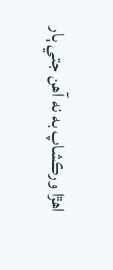اھڙا ورڪشاپ به نه آھن جتي ٻار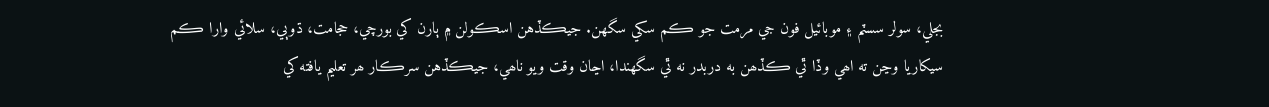بجلي، سولر سسٽم ۽ موبائيل فون جي مرمت جو ڪم سکي سگھن. جيڪڏهن اسڪولن ۾ ٻارن کي بورچي، حجامت، ڌوٻي، سلائي وارا ڪم سيکاريا وڃن ته اھي وڏا ٿي ڪڏھن به دربدر نه ٿي سگھندا، اڃان وقت ويو ناھي، جيڪڏهن سرڪار ھر تعليم يافته کي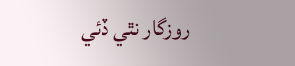روزگار نٿي ڏئي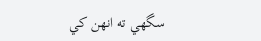سگھي ته انھن کي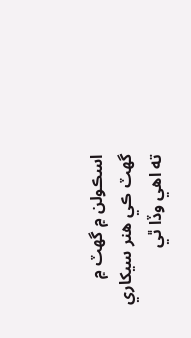اسڪولن ۾ گھٽ ۾ گھٽ ڪي ھنر سيکاري ته اھي وڏا ٿي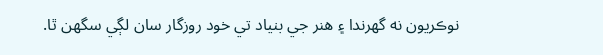نوڪريون نه گھرندا ۽ ھنر جي بنياد تي خود روزگار سان لڳي سگھن ٿا.